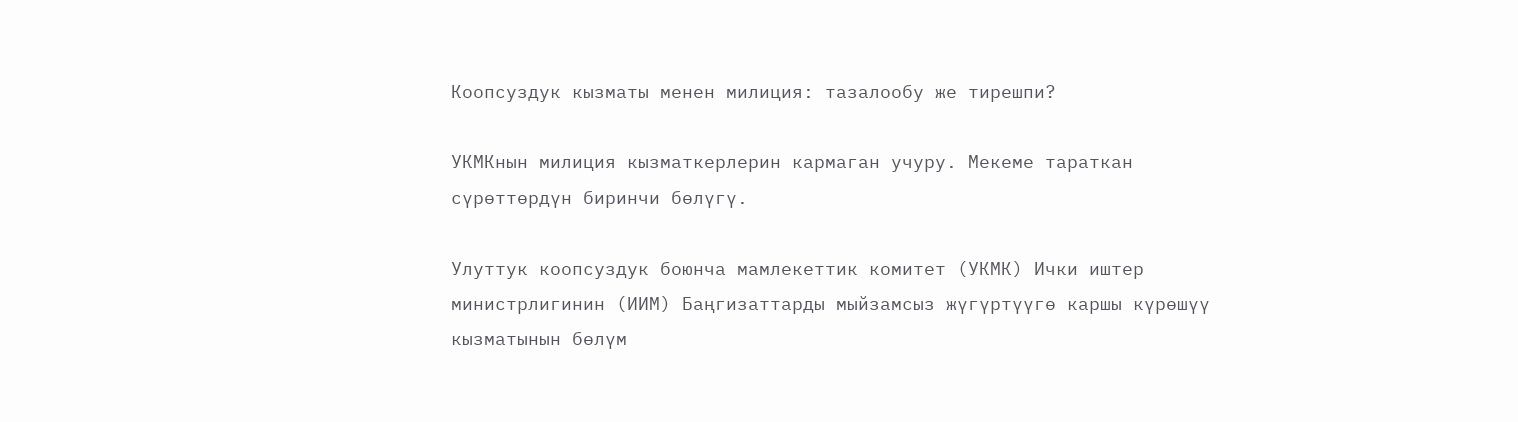Коопсуздук кызматы менен милиция: тазалообу же тирешпи?

УКМКнын милиция кызматкерлерин кармаган учуру. Мекеме тараткан сүрөттөрдүн биринчи бөлүгү.

Улуттук коопсуздук боюнча мамлекеттик комитет (УКМК) Ички иштер министрлигинин (ИИМ) Баңгизаттарды мыйзамсыз жүгүртүүгө каршы күрөшүү кызматынын бөлүм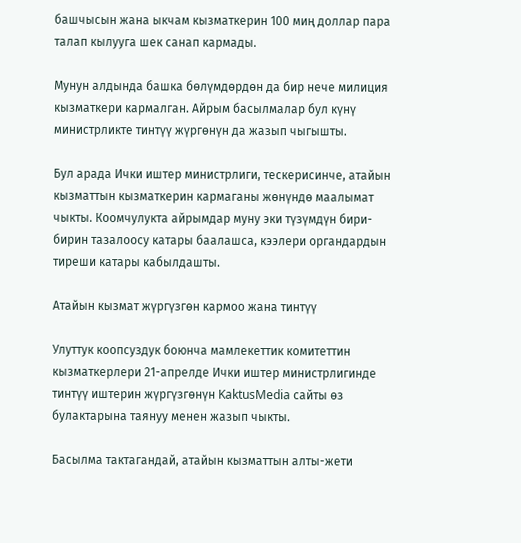башчысын жана ыкчам кызматкерин 100 миң доллар пара талап кылууга шек санап кармады.

Мунун алдында башка бөлүмдөрдөн да бир нече милиция кызматкери кармалган. Айрым басылмалар бул күнү министрликте тинтүү жүргөнүн да жазып чыгышты.

Бул арада Ички иштер министрлиги, тескерисинче, атайын кызматтын кызматкерин кармаганы жөнүндө маалымат чыкты. Коомчулукта айрымдар муну эки түзүмдүн бири-бирин тазалоосу катары баалашса, кээлери органдардын тиреши катары кабылдашты.

Атайын кызмат жүргүзгөн кармоо жана тинтүү

Улуттук коопсуздук боюнча мамлекеттик комитеттин кызматкерлери 21-апрелде Ички иштер министрлигинде тинтүү иштерин жүргүзгөнүн KaktusMedia сайты өз булактарына таянуу менен жазып чыкты.

Басылма тактагандай, атайын кызматтын алты-жети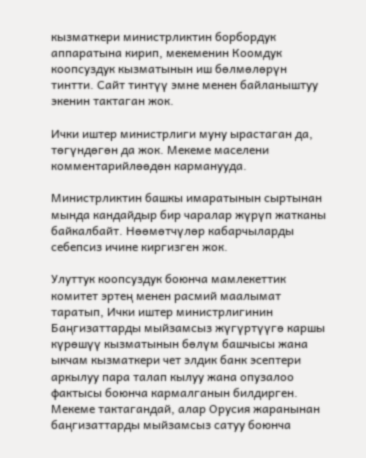кызматкери министрликтин борбордук аппаратына кирип, мекеменин Коомдук коопсуздук кызматынын иш бөлмөлөрүн тинтти. Сайт тинтүү эмне менен байланыштуу экенин тактаган жок.

Ички иштер министрлиги муну ырастаган да, төгүндөгөн да жок. Мекеме маселени комментарийлөөдөн карманууда.

Министрликтин башкы имаратынын сыртынан мында кандайдыр бир чаралар жүрүп жатканы байкалбайт. Нөөмөтчүлөр кабарчыларды себепсиз ичине киргизген жок.

Улуттук коопсуздук боюнча мамлекеттик комитет эртең менен расмий маалымат таратып, Ички иштер министрлигинин Баңгизаттарды мыйзамсыз жүгүртүүгө каршы күрөшүү кызматынын бөлүм башчысы жана ыкчам кызматкери чет элдик банк эсептери аркылуу пара талап кылуу жана опузалоо фактысы боюнча кармалганын билдирген. Мекеме тактагандай, алар Орусия жаранынан баңгизаттарды мыйзамсыз сатуу боюнча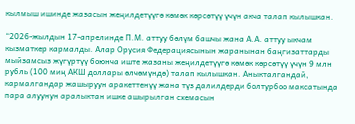кылмыш ишинде жазасын жеңилдетүүгө көмөк көрсөтүү үчүн акча талап кылышкан.

“2026-жылдын 17-апрелинде П.М. аттуу бөлүм башчы жана А.А. аттуу ыкчам кызматкер кармалды. Алар Орусия Федерациясынын жаранынан баңгизаттарды мыйзамсыз жүгүртүү боюнча иште жазаны жеңилдетүүгө көмөк көрсөтүү үчүн 9 млн рубль (100 миң АКШ доллары өлчөмүндө) талап кылышкан. Аныкталгандай, кармалгандар жашыруун аракеттенүү жана түз далилдерди болтурбоо максатында пара алуунун аралыктан ишке ашырылган схемасын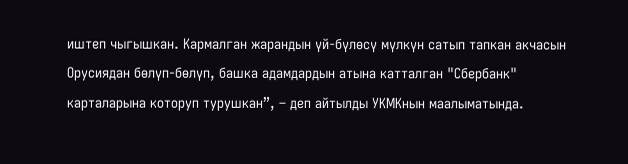иштеп чыгышкан. Кармалган жарандын үй-бүлөсү мүлкүн сатып тапкан акчасын Орусиядан бөлүп-бөлүп, башка адамдардын атына катталган "Сбербанк" карталарына которуп турушкан”, – деп айтылды УКМКнын маалыматында.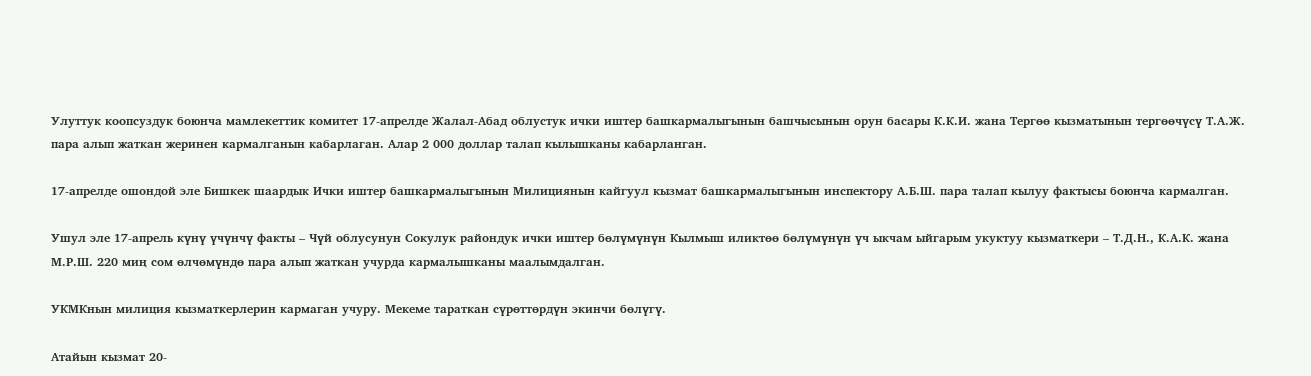Улуттук коопсуздук боюнча мамлекеттик комитет 17-апрелде Жалал-Абад облустук ички иштер башкармалыгынын башчысынын орун басары К.К.И. жана Тергөө кызматынын тергөөчүсү Т.А.Ж. пара алып жаткан жеринен кармалганын кабарлаган. Алар 2 000 доллар талап кылышканы кабарланган.

17-апрелде ошондой эле Бишкек шаардык Ички иштер башкармалыгынын Милициянын кайгуул кызмат башкармалыгынын инспектору А.Б.Ш. пара талап кылуу фактысы боюнча кармалган.

Ушул эле 17-апрель күнү үчүнчү факты – Чүй облусунун Сокулук райондук ички иштер бөлүмүнүн Кылмыш иликтөө бөлүмүнүн үч ыкчам ыйгарым укуктуу кызматкери – Т.Д.Н., К.А.К. жана М.Р.Ш. 220 миң сом өлчөмүндө пара алып жаткан учурда кармалышканы маалымдалган.

УКМКнын милиция кызматкерлерин кармаган учуру. Мекеме тараткан сүрөттөрдүн экинчи бөлүгү.

Атайын кызмат 20-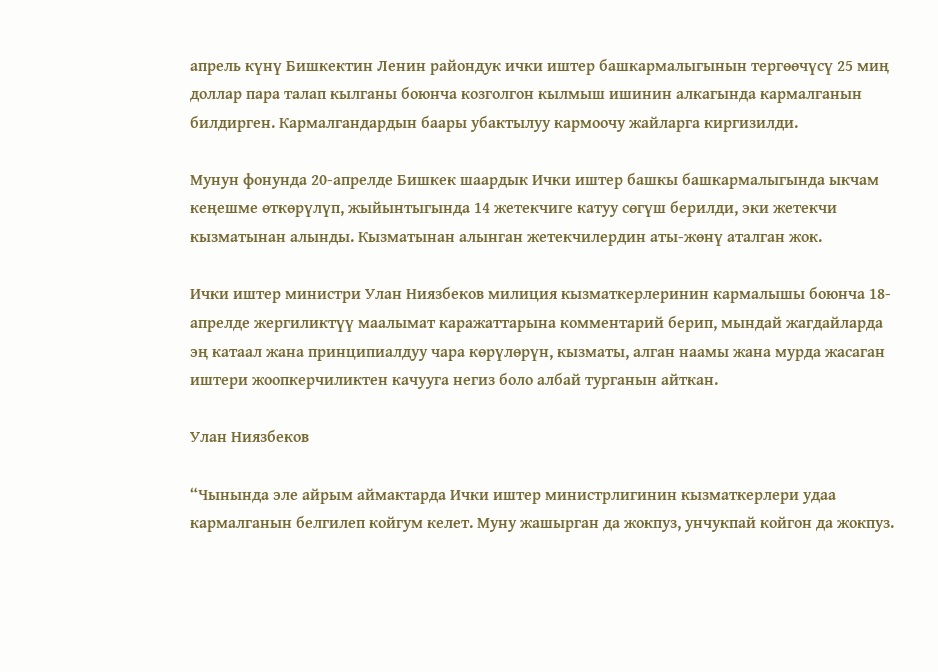апрель күнү Бишкектин Ленин райондук ички иштер башкармалыгынын тергөөчүсү 25 миң доллар пара талап кылганы боюнча козголгон кылмыш ишинин алкагында кармалганын билдирген. Кармалгандардын баары убактылуу кармоочу жайларга киргизилди.

Мунун фонунда 20-апрелде Бишкек шаардык Ички иштер башкы башкармалыгында ыкчам кеңешме өткөрүлүп, жыйынтыгында 14 жетекчиге катуу сөгүш берилди, эки жетекчи кызматынан алынды. Кызматынан алынган жетекчилердин аты-жөнү аталган жок.

Ички иштер министри Улан Ниязбеков милиция кызматкерлеринин кармалышы боюнча 18-апрелде жергиликтүү маалымат каражаттарына комментарий берип, мындай жагдайларда эң катаал жана принципиалдуу чара көрүлөрүн, кызматы, алган наамы жана мурда жасаган иштери жоопкерчиликтен качууга негиз боло албай турганын айткан.

Улан Ниязбеков

“Чынында эле айрым аймактарда Ички иштер министрлигинин кызматкерлери удаа кармалганын белгилеп койгум келет. Муну жашырган да жокпуз, унчукпай койгон да жокпуз.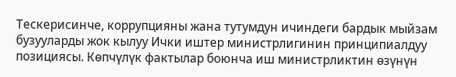Тескерисинче, коррупцияны жана тутумдун ичиндеги бардык мыйзам бузууларды жок кылуу Ички иштер министрлигинин принципиалдуу позициясы. Көпчүлүк фактылар боюнча иш министрликтин өзүнүн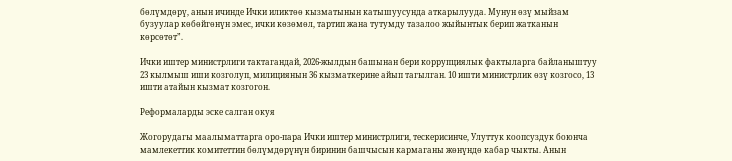бөлүмдөрү, анын ичинде Ички иликтөө кызматынын катышуусунда аткарылууда. Мунун өзү мыйзам бузуулар көбөйгөнүн эмес, ички көзөмөл, тартип жана тутумду тазалоо жыйынтык берип жатканын көрсөтөт”.

Ички иштер министрлиги тактагандай, 2026-жылдын башынан бери коррупциялык фактыларга байланыштуу 23 кылмыш иши козголуп, милициянын 36 кызматкерине айып тагылган. 10 ишти министрлик өзү козгосо, 13 ишти атайын кызмат козгогон.

Реформаларды эске салган окуя

Жогорудагы маалыматтарга оро-пара Ички иштер министрлиги, тескерисинче, Улуттук коопсуздук боюнча мамлекеттик комитеттин бөлүмдөрүнүн биринин башчысын кармаганы жөнүндө кабар чыкты. Анын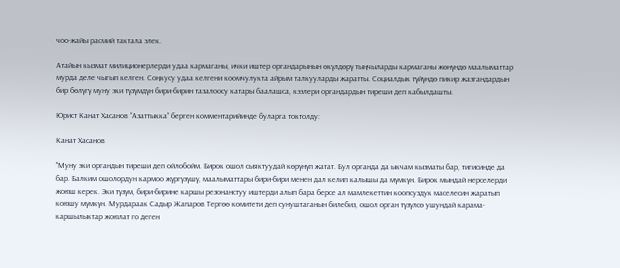чоо-жайы расмий тактала элек.

Атайын кызмат милиционерлерди удаа кармаганы, ички иштер органдарынын өкүлдөрү тыңчыларды кармаганы жөнүндө маалыматтар мурда деле чыгып келген. Соңкусу удаа келгени коомчулукта айрым талкууларды жаратты. Социалдык түйүндө пикир жазгандардын бир бөлүгү муну эки түзүмдүн бири-бирин тазалоосу катары баалашса, кээлери органдардын тиреши деп кабылдашты.

Юрист Канат Хасанов “Азаттыкка” берген комментарийинде буларга токтолду:

Канат Хасанов

"Муну эки органдын тиреши деп ойлобойм. Бирок ошол сыяктуудай көрүнүп жатат. Бул органда да ыкчам кызматы бар, тигисинде да бар. Балким ошолордун кармоо жүргүзүшү, маалыматтары бири-бири менен дал келип калышы да мүмкүн. Бирок мындай нерселерди жоюш керек. Эки түзүм, бири-бирине каршы резонанстуу иштерди алып бара берсе ал мамлекеттин коопсуздук маселесин жаратып коюшу мүмкүн. Мурдараак Садыр Жапаров Тергөө комитети деп сунуштаганын билебиз, ошол орган түзүлсө ушундай карама-каршылыктар жоюлат го деген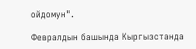ойдомун".

Февралдын башында Кыргызстанда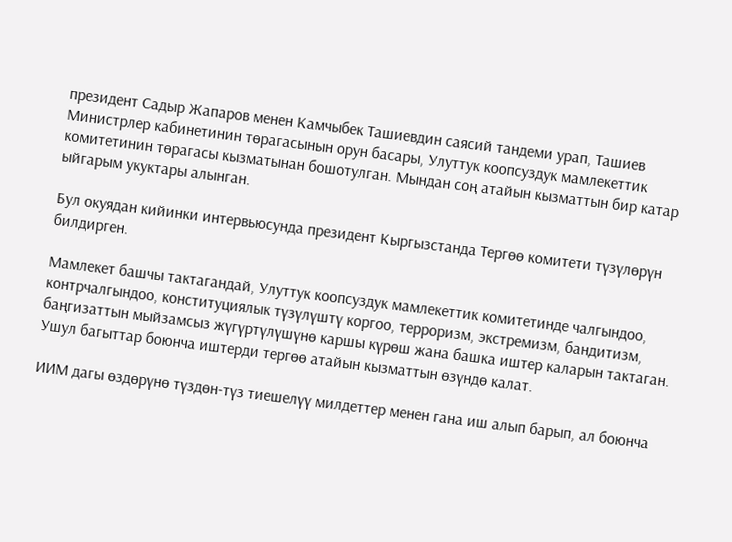президент Садыр Жапаров менен Камчыбек Ташиевдин саясий тандеми урап, Ташиев Министрлер кабинетинин төрагасынын орун басары, Улуттук коопсуздук мамлекеттик комитетинин төрагасы кызматынан бошотулган. Мындан соң атайын кызматтын бир катар ыйгарым укуктары алынган.

Бул окуядан кийинки интервьюсунда президент Кыргызстанда Тергөө комитети түзүлөрүн билдирген.

Мамлекет башчы тактагандай, Улуттук коопсуздук мамлекеттик комитетинде чалгындоо, контрчалгындоо, конституциялык түзүлүштү коргоо, терроризм, экстремизм, бандитизм, баңгизаттын мыйзамсыз жүгүртүлүшүнө каршы күрөш жана башка иштер каларын тактаган. Ушул багыттар боюнча иштерди тергөө атайын кызматтын өзүндө калат.

ИИМ дагы өздөрүнө түздөн-түз тиешелүү милдеттер менен гана иш алып барып, ал боюнча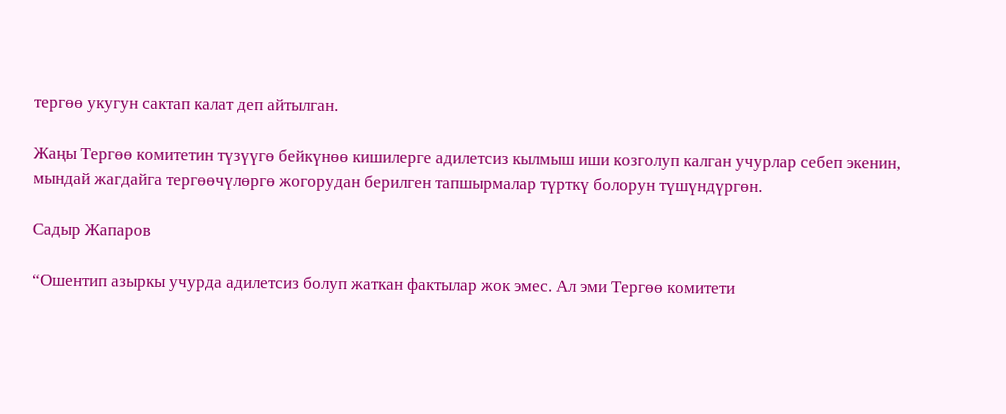тергөө укугун сактап калат деп айтылган.

Жаңы Тергөө комитетин түзүүгө бейкүнөө кишилерге адилетсиз кылмыш иши козголуп калган учурлар себеп экенин, мындай жагдайга тергөөчүлөргө жогорудан берилген тапшырмалар түрткү болорун түшүндүргөн.

Садыр Жапаров

“Ошентип азыркы учурда адилетсиз болуп жаткан фактылар жок эмес. Ал эми Тергөө комитети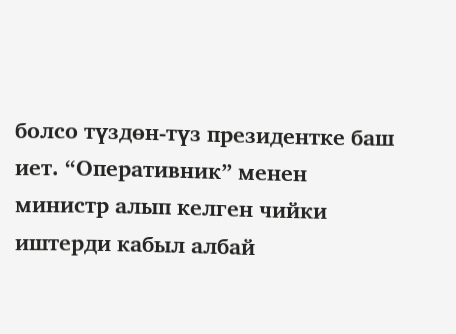болсо түздөн-түз президентке баш иет. “Оперативник” менен министр алып келген чийки иштерди кабыл албай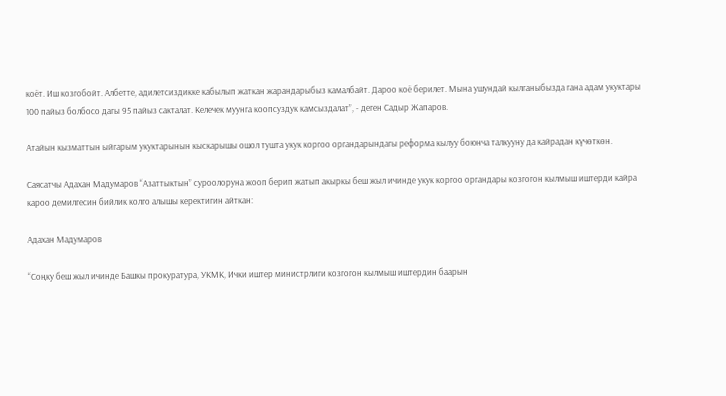коёт. Иш козгобойт. Албетте, адилетсиздикке кабылып жаткан жарандарыбыз камалбайт. Дароо коё берилет. Мына ушундай кылганыбызда гана адам укуктары 100 пайыз болбосо дагы 95 пайыз сакталат. Келечек муунга коопсуздук камсыздалат”, - деген Садыр Жапаров.

Атайын кызматтын ыйгарым укуктарынын кыскарышы ошол тушта укук коргоо органдарындагы реформа кылуу боюнча талкууну да кайрадан күчөткөн.

Саясатчы Адахан Мадумаров “Азаттыктын” суроолоруна жооп берип жатып акыркы беш жыл ичинде укук коргоо органдары козгогон кылмыш иштерди кайра кароо демилгесин бийлик колго алышы керектигин айткан:

Адахан Мадумаров

“Соңку беш жыл ичинде Башкы прокуратура, УКМК, Ички иштер министрлиги козгогон кылмыш иштердин баарын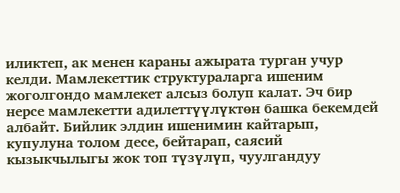иликтеп, ак менен караны ажырата турган учур келди. Мамлекеттик структураларга ишеним жоголгондо мамлекет алсыз болуп калат. Эч бир нерсе мамлекетти адилеттүүлүктөн башка бекемдей албайт. Бийлик элдин ишенимин кайтарып, купулуна толом десе, бейтарап, саясий кызыкчылыгы жок топ түзүлүп, чуулгандуу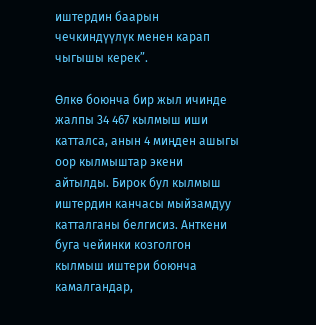иштердин баарын чечкиндүүлүк менен карап чыгышы керек”.

Өлкө боюнча бир жыл ичинде жалпы 34 467 кылмыш иши катталса, анын 4 миңден ашыгы оор кылмыштар экени айтылды. Бирок бул кылмыш иштердин канчасы мыйзамдуу катталганы белгисиз. Анткени буга чейинки козголгон кылмыш иштери боюнча камалгандар,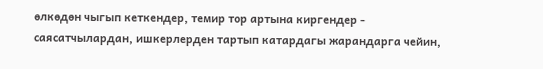өлкөдөн чыгып кеткендер, темир тор артына киргендер - саясатчылардан, ишкерлерден тартып катардагы жарандарга чейин,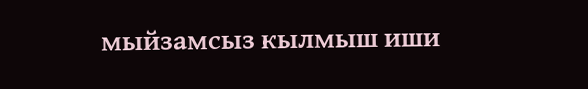мыйзамсыз кылмыш иши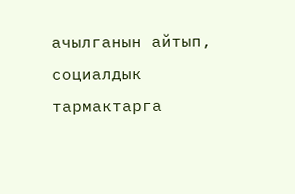ачылганын айтып, социалдык тармактарга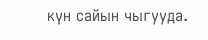күн сайын чыгууда.